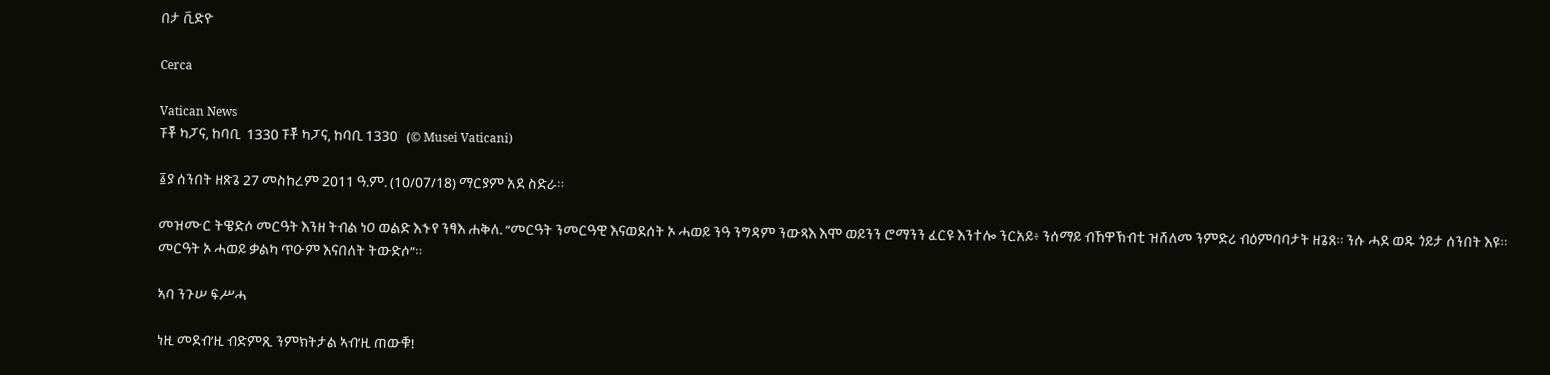በታ ቪድዮ

Cerca

Vatican News
ፑቾ ካፓና, ከባቢ  1330 ፑቾ ካፓና, ከባቢ 1330   (© Musei Vaticani)

፩ያ ሰንበት ዘጽጌ 27 መስከረም 2011 ዓ.ም. (10/07/18) ማርያም አደ ስድራ።

መዝሙር ትዌድሶ መርዓት እንዘ ትብል ነዐ ወልድ እኁየ ንፃእ ሐቅለ. “መርዓት ንመርዓዊ እናወደሰት ኦ ሓወይ ንዓ ንግዳም ንውጻእ እሞ ወይንን ሮማንን ፈርዩ እንተሎ ንርአይ፥ ንሰማይ ብኸዋኽብቲ ዝሸለመ ንምድሪ ብዕምባባታት ዘጌጸ። ንሱ ሓደ ወዱ ጎይታ ሰንበት እዩ። መርዓት ኦ ሓወይ ቃልካ ጥዑም እናበለት ትውድሶ”።

ኣባ ንጉሠ ፍሥሓ

ነዚ መደብ’ዚ ብድምጺ ንምክትታል ኣብ’ዚ ጠውቑ!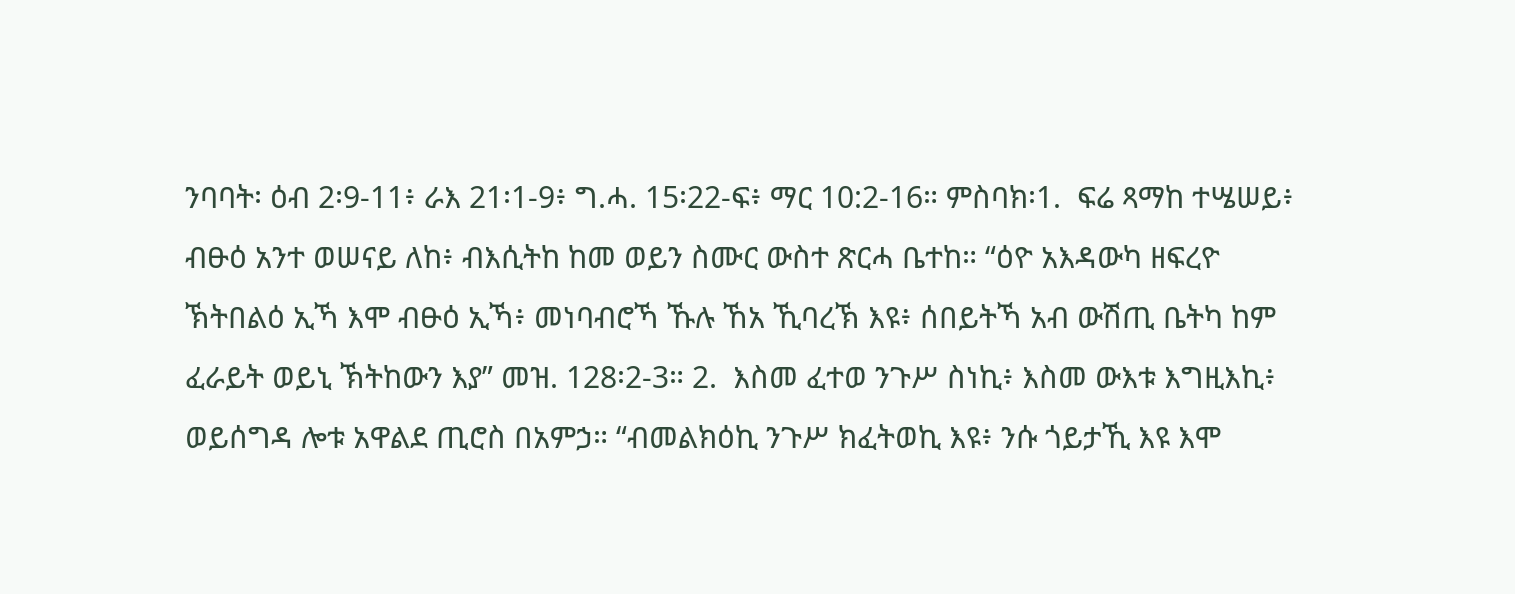ንባባት፡ ዕብ 2፡9-11፥ ራእ 21፡1-9፥ ግ.ሓ. 15፡22-ፍ፥ ማር 10:2-16። ምስባክ፡1.  ፍሬ ጻማከ ተሤሠይ፥ ብፁዕ አንተ ወሠናይ ለከ፥ ብእሲትከ ከመ ወይን ስሙር ውስተ ጽርሓ ቤተከ። “ዕዮ አእዳውካ ዘፍረዮ ኽትበልዕ ኢኻ እሞ ብፁዕ ኢኻ፥ መነባብሮኻ ኹሉ ኸአ ኺባረኽ እዩ፥ ሰበይትኻ አብ ውሽጢ ቤትካ ከም ፈራይት ወይኒ ኽትከውን እያ” መዝ. 128፡2-3። 2.  እስመ ፈተወ ንጉሥ ስነኪ፥ እስመ ውእቱ እግዚእኪ፥ ወይሰግዳ ሎቱ አዋልደ ጢሮስ በአምኃ። “ብመልክዕኪ ንጉሥ ክፈትወኪ እዩ፥ ንሱ ጎይታኺ እዩ እሞ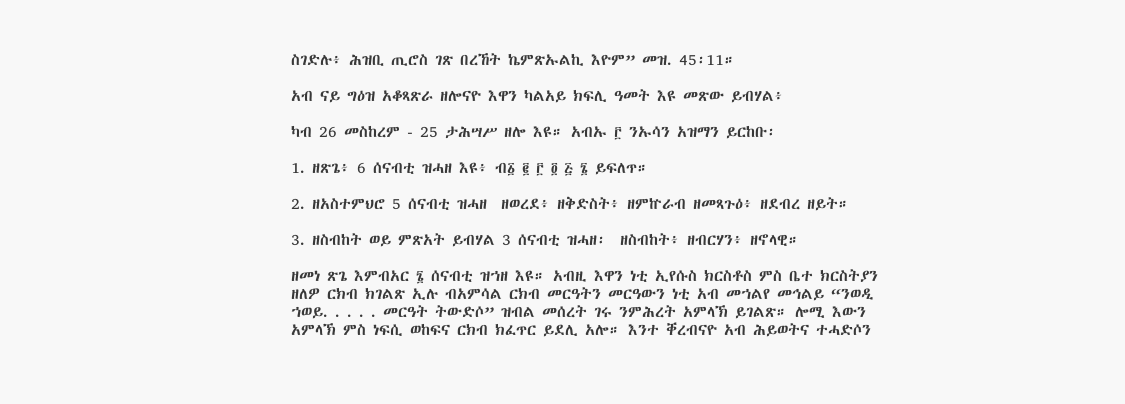ስገድሉ፥ ሕዝቢ ጢሮስ ገጽ በረኸት ኬምጽኡልኪ እዮም” መዝ. 45፡11።

አብ ናይ ግዕዝ አቆጻጽራ ዘሎናዮ እዋን ካልአይ ክፍሊ ዓመት እዩ መጽው ይብሃል፥

ካብ 26 መስከረም - 25 ታሕሣሥ ዘሎ እዩ። አብኡ ፫ ንኡሳን አዝማን ይርከቡ፡

1. ዘጽጌ፥ 6 ሰናብቲ ዝሓዘ እዩ፥ ብ፩ ፪ ፫ ፬ ፭ ፮ ይፍለጥ።

2. ዘአስተምህሮ 5 ሰናብቲ ዝሓዘ  ዘወረደ፥ ዘቅድስት፥ ዘምኵራብ ዘመጻጉዕ፥ ዘደብረ ዘይት።

3. ዘስብከት ወይ ምጽአት ይብሃል 3 ሰናብቲ ዝሓዘ፡  ዘስብከት፥ ዘብርሃን፥ ዘኖላዊ።

ዘመነ ጽጌ እምብአር ፮ ሰናብቲ ዝኀዘ እዩ። አብዚ እዋን ነቲ ኢየሱስ ክርስቶስ ምስ ቤተ ክርስትያን ዘለዎ ርክብ ክገልጽ ኢሉ ብአምሳል ርክብ መርዓትን መርዓውን ነቲ አብ መኀልየ መኅልይ “ንወዲ ኀወይ. . . . . መርዓት ትውድሶ” ዝብል መሰረት ገሩ ንምሕረት አምላኽ ይገልጽ። ሎሚ እውን አምላኽ ምስ ነፍሲ ወከፍና ርክብ ክፈጥር ይደሊ አሎ። እንተ ቐረብናዮ አብ ሕይወትና ተሓድሶን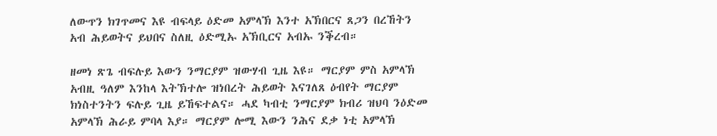ለውጥን ክገጥመና እዩ ብፍላይ ዕድመ አምላኽ እንተ አኽበርና ጸጋን በረኸትን አብ ሕይወትና ይህበና ስለዚ ዕድሚኡ አኽቢርና አብኡ ንቕረብ።

ዘመነ ጽጌ ብፍሉይ እውን ንማርያም ዝውሃብ ጊዜ እዩ። ማርያም ምስ አምላኽ አብዚ ዓለም እንከላ እትኽተሎ ዝነበረት ሕይወት እናገለጸ ዕብየት ማርያም ክነስተንትን ፍሉይ ጊዜ ይኸፍተልና። ሓደ ካብቲ ንማርያም ክብሪ ዝህባ ንዕድመ አምላኽ ሕራይ ምባላ እያ። ማርያም ሎሚ እውን ንሕና ደቃ ነቲ አምላኽ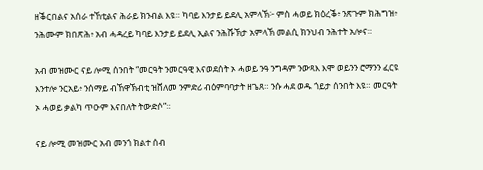ዘቕርበልና አሰራ ተኸቲልና ሕራይ ክንብል እዩ። ካባይ እንታይ ይደሊ አምላኽ፦ ምስ ሓወይ ክዕረቕ፥ ንጽጉም ክሕግዝ፥ ንሕሙም ክበጽሕ፥ አብ ሓዳረይ ካባይ እንታይ ይደሊ ኢልና ንሕሹኽታ አምላኽ መልሲ ክንህብ ንሕተት አሎና።

አብ መዝሙር ናይ ሎሚ ሰንበት “መርዓት ንመርዓዊ እናወደሰት ኦ ሓወይ ንዓ ንግዳም ንውጻእ እሞ ወይንን ሮማንን ፈርዩ እንተሎ ንርአይ፥ ንሰማይ ብኸዋኽብቲ ዝሸለመ ንምድሪ ብዕምባባታት ዘጌጸ። ንሱ ሓደ ወዱ ጎይታ ሰንበት እዩ። መርዓት ኦ ሓወይ ቃልካ ጥዑም እናበለት ትውድሶ”።

ናይ ሎሚ መዝሙር አብ መንጎ ክልተ ሰብ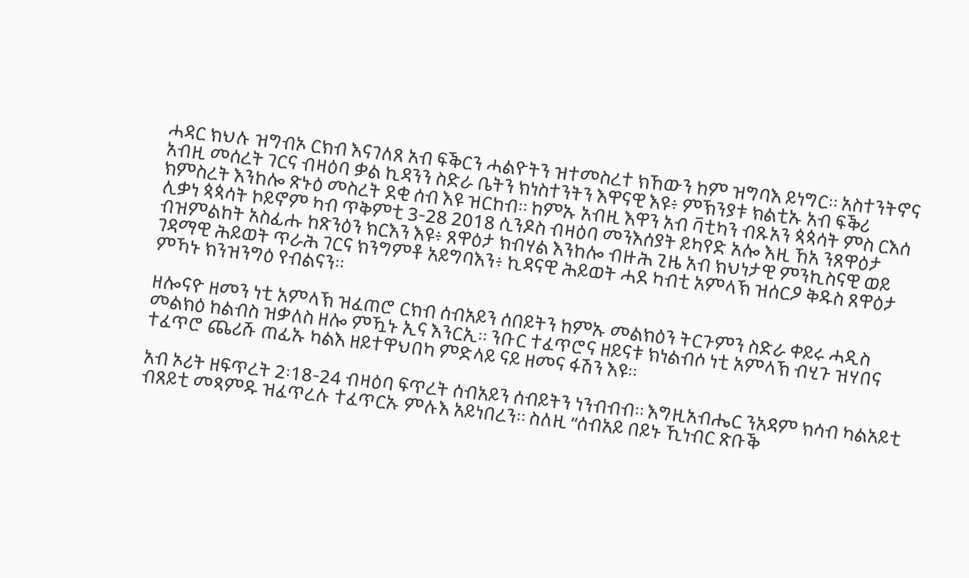ሓዳር ክህሉ ዝግብኦ ርክብ እናገለጸ አብ ፍቕርን ሓልዮትን ዝተመስረተ ክኸውን ከም ዝግባእ ይነግር። አስተንትኖና አብዚ መሰረት ገርና ብዛዕባ ቃል ኪዳንን ስድራ ቤትን ክነስተንትን እዋናዊ እዩ፥ ምኽንያቱ ክልቲኡ አብ ፍቕሪ ክምስረት እንከሎ ጽኑዕ መስረት ደቂ ሰብ እዩ ዝርከብ። ከምኡ አብዚ እዋን አብ ቫቲካን ብጹአን ጳጳሳት ምስ ርእሰ ሊቃነ ጳጳሳት ኮይኖም ካብ ጥቅምቲ 3-28 2018 ሲንዶስ ብዛዕባ መንእሰያት ይካየድ አሎ እዚ ኸአ ንጸዋዕታ ብዝምልከት አስፊሑ ከጽንዕን ክርእን እዩ፥ ጸዋዕታ ክብሃል እንከሎ ብዙሕ ጊዜ አብ ክህነታዊ ምንኪስናዊ ወይ ገዳማዊ ሕይወት ጥራሕ ገርና ክንግምቶ አይግባእን፥ ኪዳናዊ ሕይወት ሓደ ካብቲ አምላኽ ዝሰርዖ ቅዱስ ጸዋዕታ ምኻኑ ክንዝንግዕ የብልናን።

ዘሎናዮ ዘመን ነቲ አምላኽ ዝፈጠሮ ርክብ ሰብአይን ሰበይትን ከምኡ መልክዕን ትርጉምን ስድራ ቀይሩ ሓዲስ መልክዕ ከልብስ ዝቃለስ ዘሎ ምዃኑ ኢና እንርኢ። ንቡር ተፈጥሮና ዘይናቱ ክነልብሶ ነቲ አምላኽ ብሂጉ ዝሃበና ተፈጥሮ ጨሪሹ ጠፊኡ ካልእ ዘይተዋህበካ ምድላይ ናይ ዘመና ፋሽን እዩ።

አብ ኦሪት ዘፍጥረት 2፡18-24 ብዛዕባ ፍጥረት ሰብአይን ሰብይትን ነንብብብ። እግዚአብሔር ንአዳም ክሳብ ካልአይቲ ብጸይቲ መጻምዱ ዝፈጥረሉ ተፈጥርኡ ምሉእ አይነበረን። ስለዚ “ሰብአይ በይኑ ኺነብር ጽቡቕ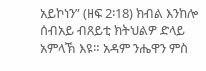አይኮነን” (ዘፍ 2፡18) ክብል እንከሎ ሰብአይ ብጸይቲ ክትህልዎ ድላይ አምላኽ እዩ። አዳም ንሔዋን ምስ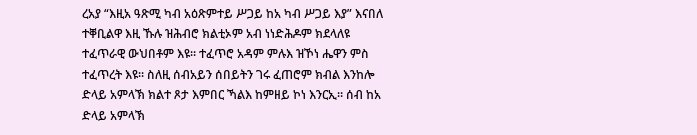ረአያ “እዚአ ዓጽሚ ካብ አዕጽምተይ ሥጋይ ከአ ካብ ሥጋይ እያ” እናበለ ተቐቢልዋ እዚ ኹሉ ዝሕብሮ ክልቲኦም አብ ነነድሕዶም ክደላለዩ ተፈጥራዊ ውህበቶም እዩ። ተፈጥሮ አዳም ምሉእ ዝኾነ ሔዋን ምስ ተፈጥረት እዩ። ስለዚ ሰብአይን ሰበይትን ገሩ ፈጠሮም ክብል እንከሎ ድላይ አምላኽ ክልተ ጾታ እምበር ኻልእ ከምዘይ ኮነ እንርኢ። ሰብ ከአ ድላይ አምላኽ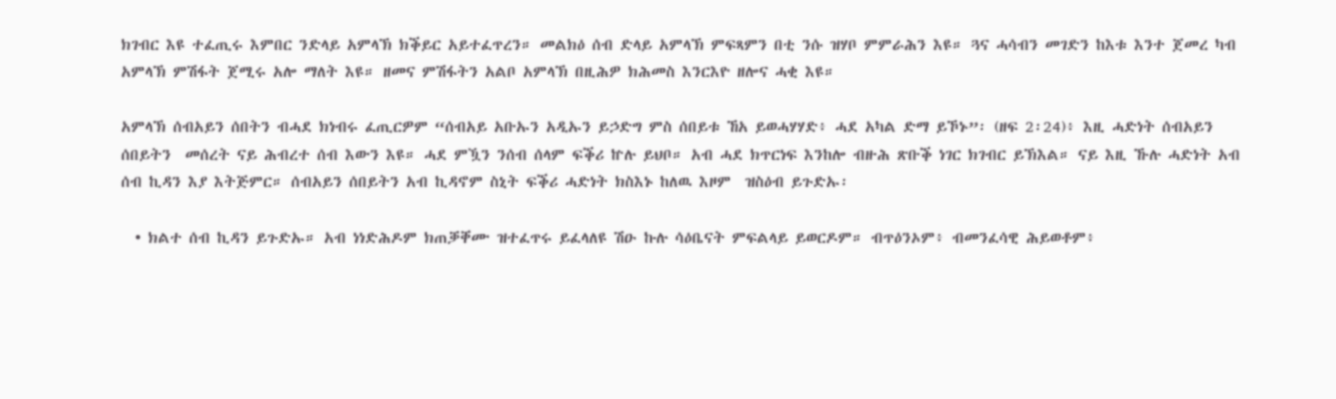ክገብር እዩ ተፈጢሩ እምበር ንድላይ አምላኽ ክቕይር አይተፈጥረን። መልክዕ ሰብ ድላይ አምላኽ ምፍጻምን በቲ ንሱ ዝሃቦ ምምራሕን እዩ። ጓና ሓሳብን መገድን ከእቱ እንተ ጀመረ ካብ አምላኽ ምሽፋት ጀሚሩ አሎ ማለት እዩ። ዘመና ምሽፋትን አልቦ አምላኽ በዚሕዎ ክሕመስ እንርእዮ ዘሎና ሓቂ እዩ።

አምላኽ ሰብአይን ሰበትን ብሓደ ክነብሩ ፈጢርዎም “ሰብአይ አቡኡን አዲኡን ይኃድግ ምስ ሰበይቱ ኸአ ይወሓሃሃድ፥ ሓደ አካል ድማ ይኾኑ”፡ (ዘፍ 2፡24)፥ እዚ ሓድነት ሰብአይን ሰበይትን  መሰረት ናይ ሕብረተ ሰብ እውን እዩ። ሓደ ምዃን ንሰብ ሰላም ፍቕሪ ኵሉ ይህቦ። አብ ሓደ ክጥርነፍ እንከሎ ብዙሕ ጽቡቕ ነገር ክገብር ይኽእል። ናይ እዚ ኹሉ ሓድነት አብ ሰብ ኪዳን እያ እትጅምር። ሰብአይን ሰበይትን አብ ኪዳኖም ስኒት ፍቕሪ ሓድነት ክስእኑ ከለዉ እዞም  ዝስዕብ ይጉድኡ፡

  • ክልተ ሰብ ኪዳን ይጉድኡ። አብ ነነድሕዶም ክጠቓቐሙ ዝተፈጥሩ ይፈላለዩ ሽዑ ኩሉ ሳዕቤናት ምፍልላይ ይወርዶም። ብጥዕንኦም፥ ብመንፈሳዊ ሕይወቶም፥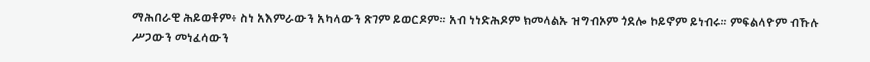ማሕበራዊ ሕይወቶም፥ ስነ አእምራውን አካላውን ጽገም ይወርዶም። አብ ነነድሕዶም ክመላልኡ ዝግብኦም ጎደሎ ኮይኖም ይነብሩ። ምፍልላዮም ብኹሉ ሥጋውን መነፈሳውን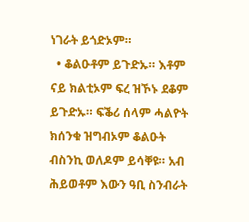ነገራት ይጎድኦም።
  • ቆልዑቶም ይጉድኡ። እቶም ናይ ክልቲኦም ፍረ ዝኾኑ ደቆም ይጉድኡ። ፍቕሪ ሰላም ሓልዮት ክሰንቁ ዝግብኦም ቆልዑት ብስንኪ ወለዶም ይሳቐዩ። አብ ሕይወቶም እውን ዓቢ ስንብራት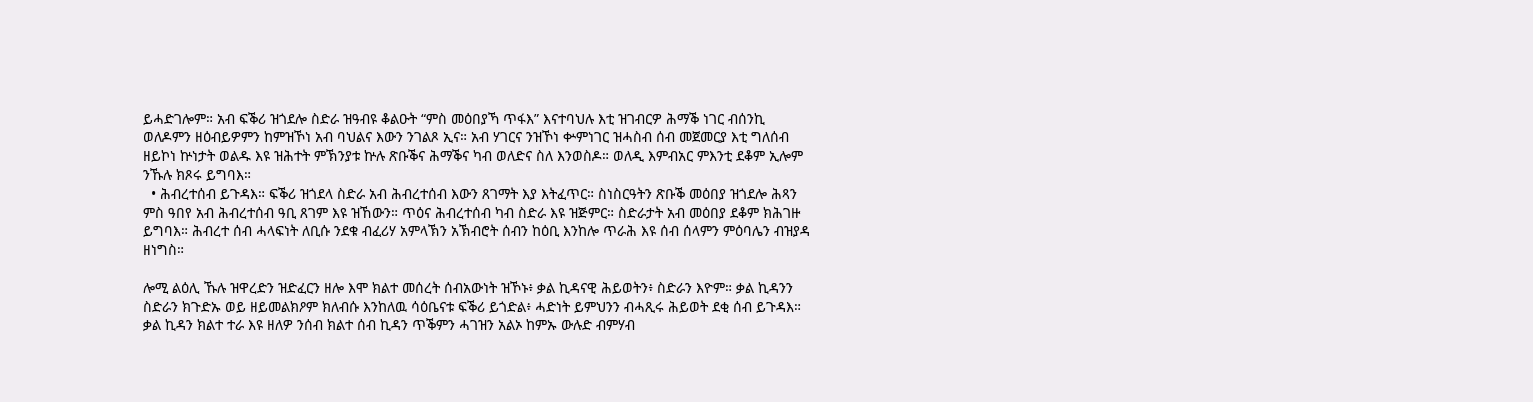ይሓድገሎም። አብ ፍቕሪ ዝጎደሎ ስድራ ዝዓብዩ ቆልዑት “ምስ መዕበያኻ ጥፋእ” እናተባህሉ እቲ ዝገብርዎ ሕማቕ ነገር ብሰንኪ ወለዶምን ዘዕብይዎምን ከምዝኾነ አብ ባህልና እውን ንገልጾ ኢና። አብ ሃገርና ንዝኾነ ቍምነገር ዝሓስብ ሰብ መጀመርያ እቲ ግለሰብ ዘይኮነ ኵነታት ወልዱ እዩ ዝሕተት ምኽንያቱ ኵሉ ጽቡቕና ሕማቕና ካብ ወለድና ስለ እንወስዶ። ወለዲ እምብአር ምእንቲ ደቆም ኢሎም ንኹሉ ክጾሩ ይግባእ።
  • ሕብረተሰብ ይጉዳእ። ፍቕሪ ዝጎደላ ስድራ አብ ሕብረተሰብ እውን ጸገማት እያ እትፈጥር። ስነስርዓትን ጽቡቕ መዕበያ ዝጎደሎ ሕጻን ምስ ዓበየ አብ ሕብረተሰብ ዓቢ ጸገም እዩ ዝኸውን። ጥዕና ሕብረተሰብ ካብ ስድራ እዩ ዝጅምር። ስድራታት አብ መዕበያ ደቆም ክሕገዙ ይግባእ። ሕብረተ ሰብ ሓላፍነት ለቢሱ ንደቁ ብፈሪሃ አምላኽን አኽብሮት ሰብን ከዕቢ እንከሎ ጥራሕ እዩ ሰብ ሰላምን ምዕባሌን ብዝያዳ ዘነግስ።

ሎሚ ልዕሊ ኹሉ ዝዋረድን ዝድፈርን ዘሎ እሞ ክልተ መሰረት ሰብአውነት ዝኾኑ፥ ቃል ኪዳናዊ ሕይወትን፥ ስድራን እዮም። ቃል ኪዳንን ስድራን ክጉድኡ ወይ ዘይመልክዖም ክለብሱ እንከለዉ ሳዕቤናቱ ፍቕሪ ይጎድል፥ ሓድነት ይምህንን ብሓጺሩ ሕይወት ደቂ ሰብ ይጉዳእ። ቃል ኪዳን ክልተ ተራ እዩ ዘለዎ ንሰብ ክልተ ሰብ ኪዳን ጥቕምን ሓገዝን አልኦ ከምኡ ውሉድ ብምሃብ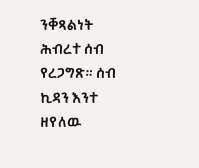ንቐጻልነት ሕብረተ ሰብ የረጋግጽ። ሰብ ኪዳን እንተ ዘየለዉ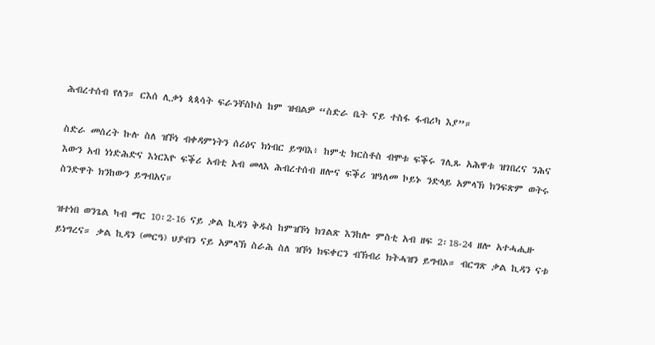ሕብረተሰብ የለን። ርእሰ ሊቃነ ጳጳሳት ፍራንቸስኮስ ከም ዝብልዎ “ስድራ ቤት ናይ ተስፋ ፋብሪካ እያ”።

ስድራ መሰረት ኩሉ ስለ ዝኾነ ብቀዳምነትን ሰሪዕና ክነብር ይግባእ፥ ከምቲ ክርስቶስ ብሞቱ ፍቕሩ ገሊጹ አሕዋቱ ዝገበረና ንሕና እውን አብ ነነድሕድና እነርእዮ ፍቕሪ አብቲ አብ መላእ ሕብረተሰብ ዘሎና ፍቕሪ ዝዓለመ ኮይኑ ንድላይ አምላኽ ክንፍጽም ወትሩ ስንድዋት ክንከውን ይግብአና።

ዝተነበ ወንጌል ካብ ማር 10፡2-16 ናይ ቃል ኪዳን ቅዱስ ከምዝኾነ ክገልጽ እንከሎ ምስቲ አብ ዘፍ 2፡18-24 ዘሎ አተሓሒዙ ይነግረና። ቃል ኪዳን (መርዓ) ህያብን ናይ አምላኽ ስራሕ ስለ ዝኾነ ክፍቀርን ብኽብሪ ክትሓዝን ይግብኦ። ብርግጽ ቃል ኪዳን ናቱ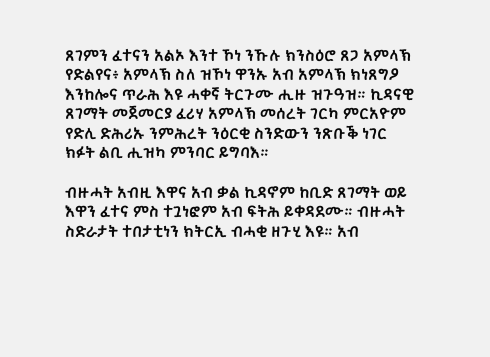ጸገምን ፈተናን አልኦ እንተ ኾነ ንኹሉ ክንስዕሮ ጸጋ አምላኽ የድልየና፥ አምላኽ ስለ ዝኾነ ዋንኡ አብ አምላኽ ክነጸግዖ እንከሎና ጥራሕ እዩ ሓቀኛ ትርጉሙ ሒዙ ዝጉዓዝ። ኪዳናዊ ጸገማት መጀመርያ ፈሪሃ አምላኽ መሰረት ገርካ ምርአዮም የድሊ ድሕሪኡ ንምሕረት ንዕርቂ ስንድውን ንጽቡቕ ነገር ክፉት ልቢ ሒዝካ ምንባር ይግባእ።

ብዙሓት አብዚ እዋና አብ ቃል ኪዳኖም ከቢድ ጸገማት ወይ እዋን ፈተና ምስ ተጓነፎም አብ ፍትሕ ይቀዳደሙ። ብዙሓት ስድራታት ተበታቲነን ክትርኢ ብሓቂ ዘጉሂ እዩ። አብ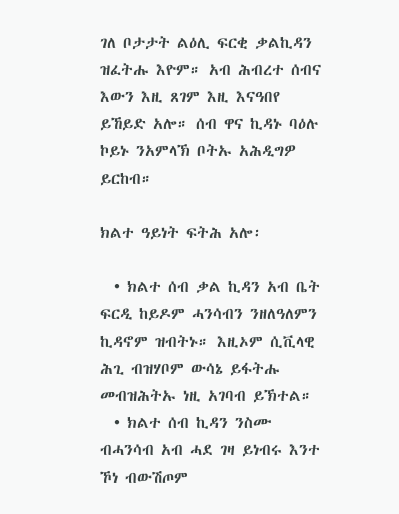ገለ ቦታታት ልዕሊ ፍርቂ ቃልኪዳን ዝፈትሑ እዮም። አብ ሕብረተ ሰብና እውን እዚ ጸገም እዚ እናዓበየ ይኸይድ አሎ። ሰብ ዋና ኪዳኑ ባዕሉ ኮይኑ ንአምላኽ ቦትኡ አሕዲግዎ ይርከብ።

ክልተ ዓይነት ፍትሕ አሎ፡

  • ክልተ ሰብ ቃል ኪዳን አብ ቤት ፍርዲ ከይዶም ሓንሳብን ንዘለዓለምን ኪዳኖም ዝብትኑ። እዚኦም ሲቪላዊ ሕጊ ብዝሃቦም ውሳኔ ይፋትሑ መብዝሕትኡ ነዚ አገባብ ይኽተል።
  • ክልተ ሰብ ኪዳን ንስሙ ብሓንሳብ አብ ሓደ ገዛ ይነብሩ እንተ ኾነ ብውሽጦም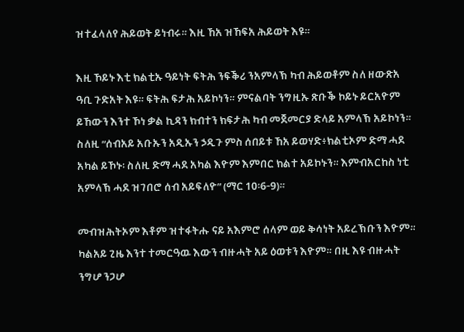ዝተፈላለየ ሕይወት ይነብሩ። እዚ ኸአ ዝኸፍአ ሕይወት እዩ።

እዚ ኾይኑ እቲ ክልቲኡ ዓይነት ፍትሕ ንፍቕሪ ንአምላኽ ካብ ሕይወቶም ስለ ዘውጽአ ዓቢ ጉድአት እዩ። ፍትሕ ፍታሕ አይኮነን። ምናልባት ንግዚኡ ጽቡቕ ኮይኑ ይርአዮም ይኸውን እንተ ኾነ ቃል ኪዳን ክብተን ክፍታሕ ካብ መጀመርያ ድላይ አምላኽ አይኮነን። ስለዚ “ሰብአይ አቡኡን አዲኡን ኃዲጉ ምስ ሰበይቱ ኸአ ይወሃድ፥ክልቲኦም ድማ ሓደ አካል ይኾኑ፡ ስለዚ ድማ ሓደ አካል እዮም እምበር ክልተ አይኮኑን። እምብአርከስ ነቲ አምላኽ ሓደ ዝገበሮ ሰብ አይፍለዮ” (ማር 10፡6-9)።

መብዝሕትኦም እቶም ዝተፋትሑ ናይ አእምሮ ሰላም ወይ ቅሳነት አይረኽቡን እዮም። ካልአይ ጊዜ እንተ ተመርዓዉ እውን ብዙሓት አይ ዕወቱን እዮም። በዚ እዩ ብዙሓት ንግሆ ንጋሆ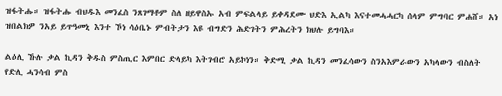ዝፋትሑ። ዝፋትሑ ብህዱእ መንፈስ ንጸገማቶም ስለ ዘይዋስኡ አብ ምፍልላይ ይቀዳደሙ ህድእ ኢልካ እናተመሓሓርካ ሰላም ምግባር ምሐሸ። አነ ዝበልክዎ ንአይ ይጥዓመኒ እንተ ኾነ ሳዕቤኑ ምብትታን እዩ ብግድን ሕድገትን ምሕረትን ክህሉ ይግባእ።

ልዕሊ ኹሉ ቃል ኪዳን ቅዱስ ምስጢር እምበር ድላይካ እትገብሮ አይኮነን። ቅድሚ ቃል ኪዳን መንፈሳውን ስንአእምራውን አካላውን ብስለት የድሊ ሓንሳብ ምስ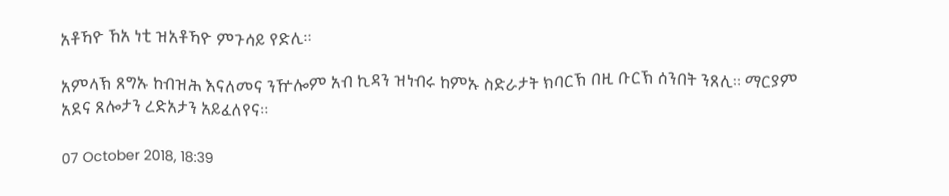አቶኻዮ ኸአ ነቲ ዝአቶኻዮ ምጉሳይ የድሊ።

አምላኽ ጸግኡ ከብዝሕ እናለመና ንዅሎም አብ ኪዳን ዝነብሩ ከምኡ ስድራታት ክባርኽ በዚ ቡርኽ ሰንበት ንጸሊ። ማርያም አደና ጸሎታን ረድአታን አይፈለየና።

07 October 2018, 18:39